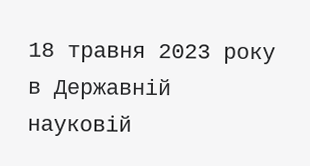18 травня 2023 року в Державній науковій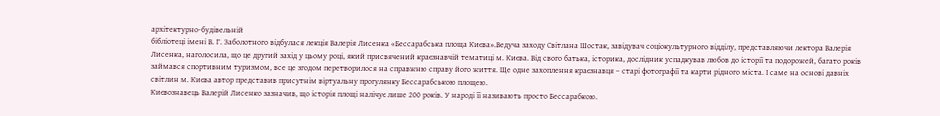архітектурно-будівельній
бібліотеці імені В. Г. Заболотного відбулася лекція Валерія Лисенка «Бессарабська площа Києва».Ведуча заходу Світлана Шостак, завідувач соціокультурного відділу, представляючи лектора Валерія Лисенка, наголосила, що це другий захід у цьому році, який присвячений краєзнавчій тематиці м. Києва. Від свого батька, історика, дослідник успадкував любов до історії та подорожей, багато років займався спортивним туризмом, все це згодом перетворилося на справжню справу його життя. Ще одне захоплення краєзнавця – старі фотографії та карти рідного міста. І саме на основі давніх світлин м. Києва автор представив присутнім віртуальну прогулянку Бессарабською площею.
Києвознавець Валерій Лисенко зазначив, що історія площі налічує лише 200 років. У народі її називають просто Бессарабкою.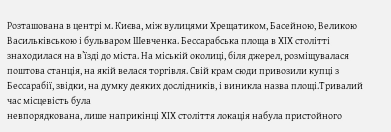Розташована в центрі м. Києва, між вулицями Хрещатиком, Басейною, Великою Васильківською і бульваром Шевченка. Бессарабська площа в ХІХ столітті знаходилася на в’їзді до міста. На міській околиці, біля джерел, розміщувалася поштова станція, на якій велася торгівля. Свій крам сюди привозили купці з Бессарабії, звідки, на думку деяких дослідників, і виникла назва площі.Тривалий час місцевість була
невпорядкована, лише наприкінці ХІХ століття локація набула пристойного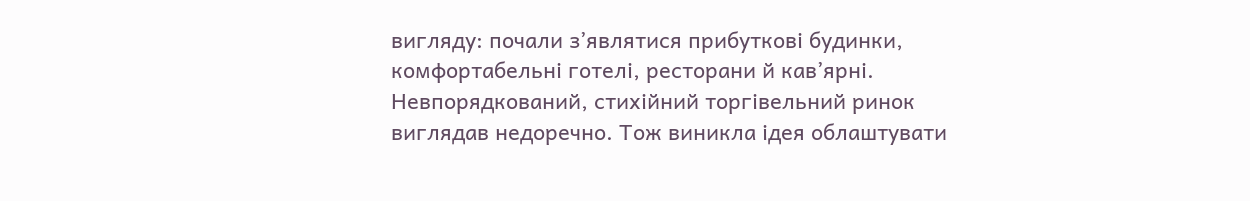вигляду: почали з’являтися прибуткові будинки, комфортабельні готелі, ресторани й кав’ярні. Невпорядкований, стихійний торгівельний ринок виглядав недоречно. Тож виникла ідея облаштувати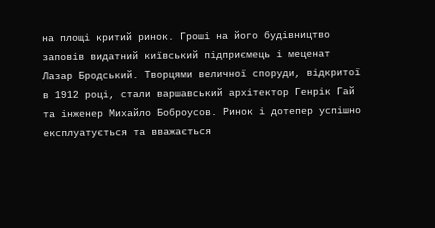на площі критий ринок. Гроші на його будівництво заповів видатний київський підприємець і меценат Лазар Бродський. Творцями величної споруди, відкритої в 1912 році, стали варшавський архітектор Генрік Гай та інженер Михайло Боброусов. Ринок і дотепер успішно експлуатується та вважається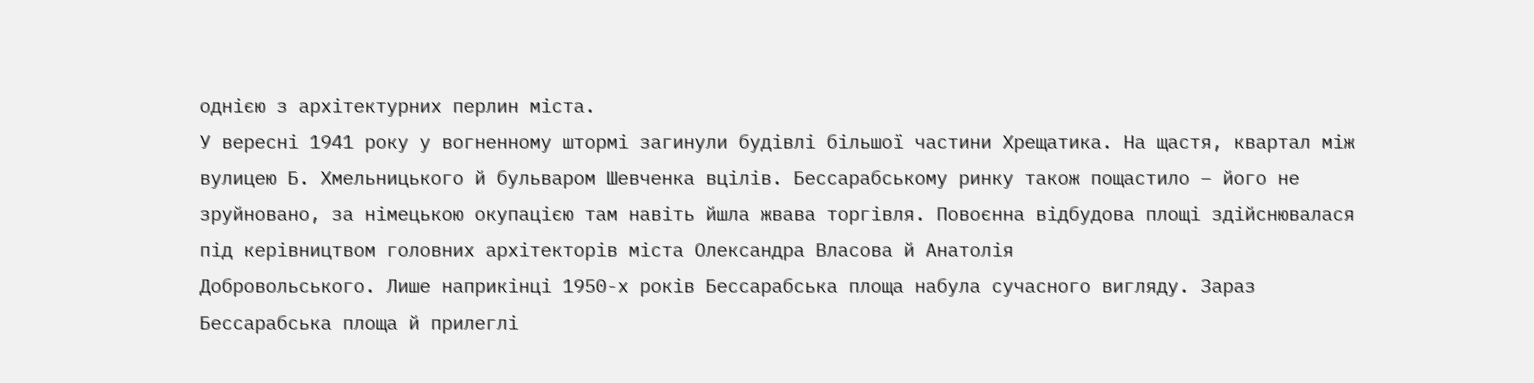однією з архітектурних перлин міста.
У вересні 1941 року у вогненному штормі загинули будівлі більшої частини Хрещатика. На щастя, квартал між вулицею Б. Хмельницького й бульваром Шевченка вцілів. Бессарабському ринку також пощастило – його не зруйновано, за німецькою окупацією там навіть йшла жвава торгівля. Повоєнна відбудова площі здійснювалася під керівництвом головних архітекторів міста Олександра Власова й Анатолія
Добровольського. Лише наприкінці 1950-х років Бессарабська площа набула сучасного вигляду. Зараз Бессарабська площа й прилеглі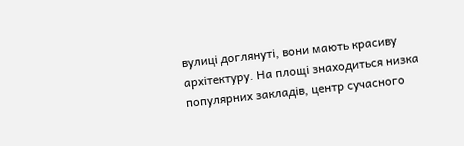вулиці доглянуті, вони мають красиву архітектуру. На площі знаходиться низка популярних закладів, центр сучасного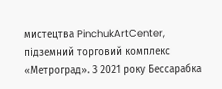мистецтва PinchukArtCenter, підземний торговий комплекс «Метроград». З 2021 року Бессарабка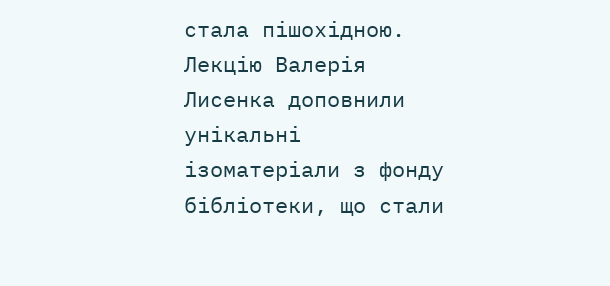стала пішохідною.
Лекцію Валерія Лисенка доповнили унікальні ізоматеріали з фонду бібліотеки, що стали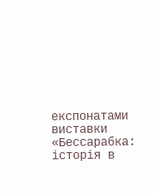експонатами виставки «Бессарабка: історія в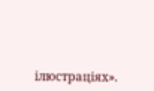ілюстраціях».